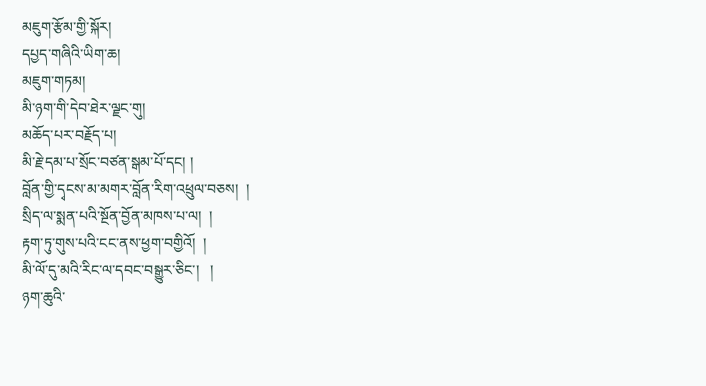མཇུག་རྩོམ་གྱི་སྐོར།
དཔྱད་གཞིའི་ཡིག་ཆ།
མཇུག་གཏམ།
མི་ཉག་གི་དེབ་ཐེར་ལྗང་གུ།
མཆོད་པར་བརྗོད་པ།
མི་རྗེ་དམ་པ་སྲོང་བཙན་སྒམ་པོ་དང། །
བློན་གྱི་དྭངས་མ་མགར་བློན་རིག་འཕྲུལ་བཅས།  །
སྲིད་ལ་སྨན་པའི་སྔོན་བྱོན་མཁས་པ་ལ།  །
རྟག་ཏུ་གུས་པའི་ངང་ནས་ཕྱག་བགྱིའོ།  །
མི་ལོ་དུ་མའི་རིང་ལ་དབང་བསྒྱུར་ཅིང་།   །
ཉག་ཆུའི་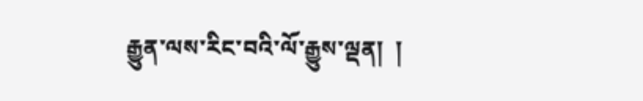རྒྱུན་ལས་རིང་བའི་ལོ་རྒྱུས་ལྡན།  །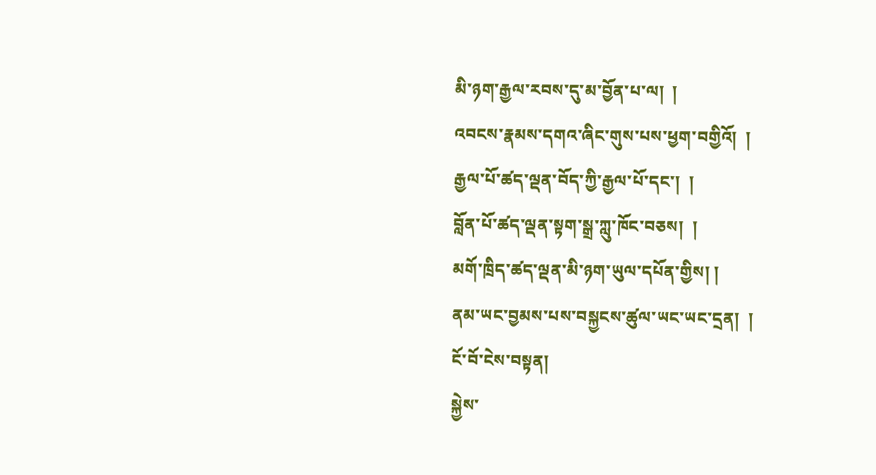མི་ཉག་རྒྱལ་རབས་དུ་མ་བྱོན་པ་ལ།  །
འབངས་རྣམས་དགའ་ཞིང་གུས་པས་ཕྱག་བགྱིའོ།  །
རྒྱལ་པོ་ཚད་ལྡན་བོད་ཀྱི་རྒྱལ་པོ་དང་།  །
བློན་པོ་ཚད་ལྡན་སྟག་སྒྲ་ཀླུ་ཁོང་བཅས།  །
མགོ་ཁྲིད་ཚད་ལྡན་མི་ཉག་ཡུལ་དཔོན་གྱིས། །
ནམ་ཡང་བྱམས་པས་བསྐྱངས་ཚུལ་ཡང་ཡང་དྲན།  །
ངོ་བོ་ངེས་བསྟན།
སྐྱེས་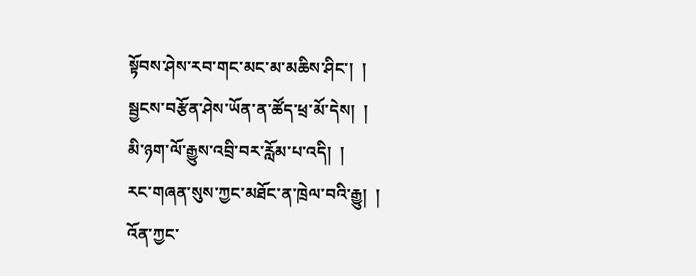སྟོབས་ཤེས་རབ་གང་མང་མ་མཆིས་ཤིང་།  །
སྦྱངས་བརྩོན་ཤེས་ཡོན་ན་ཚོད་ཕྲ་མོ་དེས།  །
མི་ཉག་ལོ་རྒྱུས་འབྲི་བར་རློམ་པ་འདི།  །
རང་གཞན་སུས་ཀྱང་མཐོང་ན་ཁྲེལ་བའི་རྒྱུ།  །
འོན་ཀྱང་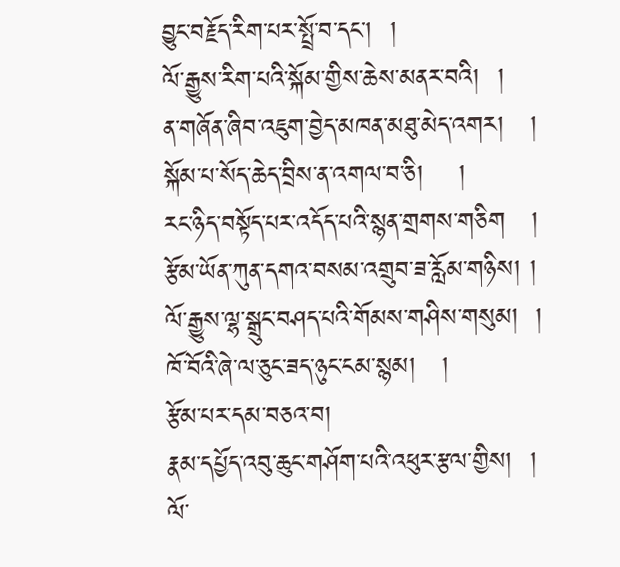བྱུང་བརྗོད་རིག་པར་སྤྲོ་བ་དང་།  །
ལོ་རྒྱུས་རིག་པའི་སྐོམ་གྱིས་ཆེས་མནར་བའི།  །
ན་གཞོན་ཞིབ་འཇུག་བྱེད་མཁན་མཐུ་མེད་འགར།   །
སྐོམ་པ་སོད་ཆེད་བྲིས་ན་འགལ་བ་ཅི།    །
རང་ཉིད་བསྟོད་པར་འདོད་པའི་སྙན་གྲགས་གཅིག   །
རྩོམ་ཡོན་ཀུན་དགའ་བསམ་འགྲུབ་ཟ་རློམ་གཉིས། །
ལོ་རྒྱུས་ལྷ་སྒྲུང་བཤད་པའི་གོམས་གཤིས་གསུམ།  །
ཁོ་བོའི་ཞེ་ལ་ཅུང་ཟད་ཉུང་ངམ་སྙམ།   །
རྩོམ་པར་དམ་བཅའ་བ།
རྣམ་དཔྱོད་འབུ་ཆུང་གཤོག་པའི་འཕུར་རྩལ་གྱིས།  །
ལོ་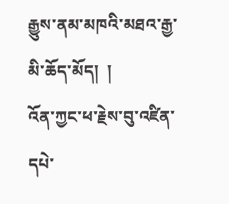རྒྱུས་ནམ་མཁའི་མཐའ་རྒྱ་མི་ཆོད་མོད།  །
འོན་ཀྱང་ཕ་རྗེས་བུ་འཛིན་དཔེ་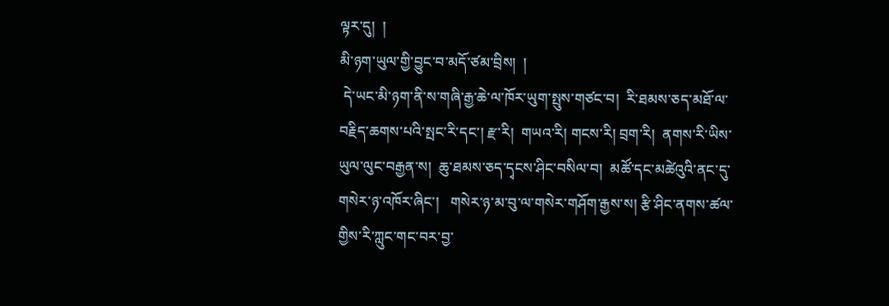ལྟར་དུ།  །
མི་ཉག་ཡུལ་གྱི་བྱུང་བ་མདོ་ཙམ་བྲིས།  །
 དེ་ཡང་མི་ཉག་ནི་ས་གཞི་རྒྱ་ཆེ་ལ་ཁོར་ཡུག་སྤུས་གཙང་བ།  རི་ཐམས་ཅད་མཐོ་ལ་བརྗིད་ཆགས་པའི་སྤང་རི་དང་། རྫ་རི།  གཡའ་རི། གངས་རི། བྲག་རི།  ནགས་རི་ཡིས་ཡུལ་ལུང་བརྒྱན་ས།  ཆུ་ཐམས་ཅད་དྭངས་ཤིང་བསིལ་བ།  མཚོ་དང་མཚེའུའི་ནང་དུ་གསེར་ཉ་འཁོར་ཞིང་།   གསེར་ཉ་མ་བུ་ལ་གསེར་གཤོག་རྒྱས་ས། རྩི་ཤིང་ནགས་ཚལ་གྱིས་རི་ཀླུང་གང་བར་བྱ་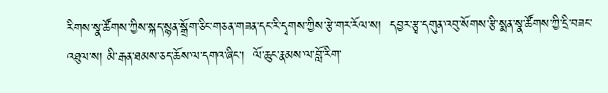རིགས་སྣ་ཚོགས་ཀྱིས་སྐད་སྙན་སྒྲོག་ཅིང་གཅན་གཟན་དང་རི་དྭགས་ཀྱིས་རྩེ་གར་རོལ་ས།  དབྱར་རྩྭ་དགུན་འབུ་སོགས་རྩི་སྨན་སྣ་ཚོགས་ཀྱི་དྲི་བཟང་འཐུལ་ས། མི་རྒན་ཐམས་ཅད་ཆོས་ལ་དགའ་ཞིང་།  ལོ་ཆུང་རྣམས་ལ་བློ་རིག་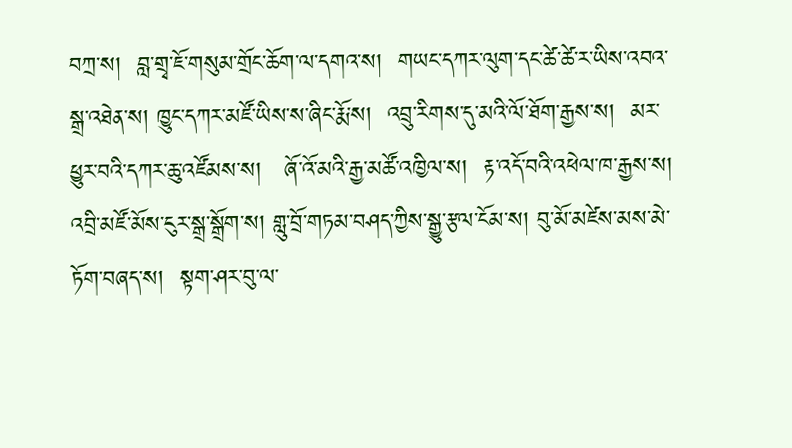བཀྲ་ས།  བླ་གྲྭ་ཇོ་གསུམ་གྲོང་ཆོག་ལ་དགའ་ས།  གཡང་དཀར་ལུག་དང་ཚེ་ཚེ་ར་ཡིས་འབའ་སྒྲ་འཐེན་ས། ཁྱུང་དཀར་མཛོ་ཡིས་ས་ཞིང་རྨོ་ས།  འབྲུ་རིགས་དུ་མའི་ལོ་ཐོག་རྒྱས་ས།  མར་ཕྱུར་བའི་དཀར་ཆུ་འཛོམས་ས།   ཞོ་འོ་མའི་རྒྱ་མཚོ་འཁྱིལ་ས།  རྟ་འདོ་བའི་འཕེལ་ཁ་རྒྱས་ས། འབྲི་མཛོ་མོས་ངུར་སྒྲ་སྒྲོག་ས། གླུ་བྲོ་གཏམ་བཤད་ཀྱིས་སྒྱུ་རྩལ་ངོམ་ས། བུ་མོ་མཛེས་མས་མེ་ཏོག་བཞད་ས།  སྟག་ཤར་བུ་ལ་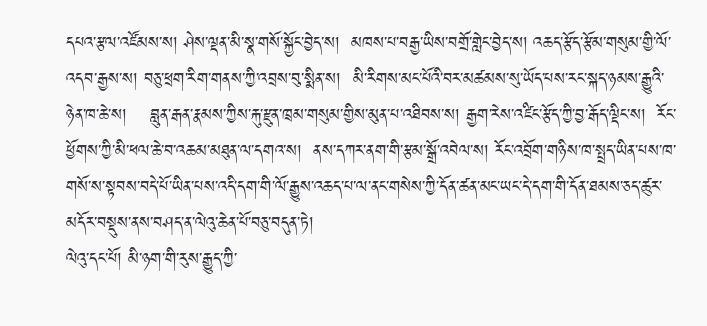དཔའ་རྩལ་འཛོམས་ས། ཤེས་ལྡན་མི་སྣ་གསོ་སྐྱོང་བྱེད་ས།  མཁས་པ་བརྒྱ་ཡིས་བགྲོ་གླེང་བྱེད་ས། འཆད་རྩོད་རྩོམ་གསུམ་གྱི་ལོ་འདབ་རྒྱས་ས། བཅུ་ཕྲག་རིག་གནས་ཀྱི་འབྲས་བུ་སྨིན་ས།  མི་རིགས་མང་པོའི་བར་མཚམས་སུ་ཡོད་པས་རང་སྐད་ཉམས་རྒྱུའི་ཉེན་ཁ་ཆེ་ས།    བླུན་རྒན་རྣམས་ཀྱིས་རྐུ་རྫུན་ཁྲམ་གསུམ་གྱིས་མུན་པ་འཐིབས་ས། རྒྱག་རེས་འཛིང་རྩོད་ཀྱི་བྱ་རྒོད་ལྡིང་ས།  རོང་ཕྱོགས་ཀྱི་མི་ཕལ་ཆེ་བ་འཆམ་མཐུན་ལ་དགའ་ས།  ནས་དཀར་ནག་གི་རྩམ་སྒྲོ་འབེལ་ས། རོང་འབྲོག་གཉིས་ཁ་སྤྲད་ཡིན་པས་ཁ་གསོ་ས་སྟབས་བདེ་པོ་ཡིན་པས་འདི་དག་གི་ལོ་རྒྱུས་འཆད་པ་ལ་ནང་གསེས་ཀྱི་དོན་ཚན་མང་ཡང་དེ་དག་གི་དོན་ཐམས་ཅད་ཚུར་མདོར་བསྡུས་ནས་བཤད་ན་ལེའུ་ཆེན་པོ་བཅུ་བདུན་ཏེ།
ལེའུ་དང་པོ། མི་ཉག་གི་རུས་རྒྱུད་ཀྱི་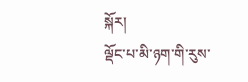སྐོར།
ལྡོང་པ་མི་ཉག་གི་རུས་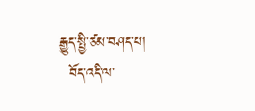རྒྱུད་སྤྱི་ཙམ་བཤད་པ།
  བོད་འདི་ལ་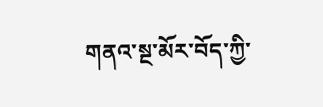གནའ་སྔ་མོར་བོད་ཀྱི་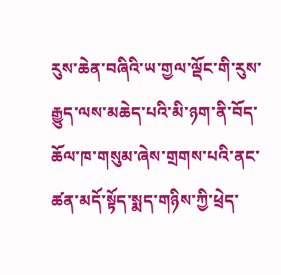རུས་ཆེན་བཞིའི་ཡ་གྱལ་ལྡོང་གི་རུས་རྒྱུད་ལས་མཆེད་པའི་མི་ཉག་ནི་བོད་ཆོལ་ཁ་གསུམ་ཞེས་གྲགས་པའི་ནང་ཚན་མདོ་སྟོད་སྨད་གཉིས་ཀྱི་ཕྲེད་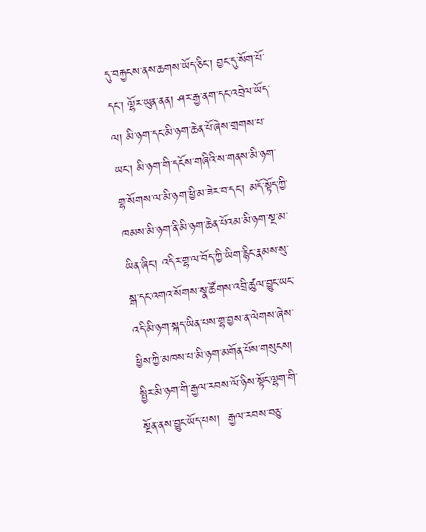དུ་བརྐྱངས་ནས་ཆགས་ཡོད་ཅིང་། བྱང་དུ་སོག་པོ་དང་། ལྷོར་ཡུན་ནན། ཤར་རྒྱ་ནག་དང་འབྲེལ་ཡོད་ལ། མི་ཉག་དང་མི་ཉག་ཆེན་པོ་ཞེས་གྲགས་པ་ཡང་། མི་ཉག་གི་དངོས་གཞིའི་ས་གནས་མི་ཉག་གྷ་སོགས་ལ་མི་ཉག་ཕྱི་མ་ཟེར་བ་དང་། མདོ་སྟོད་ཀྱི་ཁམས་མི་ཉག་ནི་མི་ཉག་ཆེན་པོའམ་མི་ཉག་སྔ་མ་ཡིན་ཞིང་། འདིར་གྷ་ལ་བོད་ཀྱི་ཡིག་རྙིང་རྣམས་སུ་སྒ་དང་འགའ་སོགས་སྣ་ཚོགས་འབྲི་ཚུལ་བྱུང་ཡང་འདི་མི་ཉག་སྐད་ཡིན་པས་གྷ་བྱས་ན་ལེགས་ཞེས་ཕྱིས་ཀྱི་མཁས་པ་མི་ཉག་མགོན་པོས་གསུངས། སྤྱིར་མི་ཉག་གི་རྒྱལ་རབས་ལོ་ཉིས་སྟོང་ལྷག་གི་སྔོན་ནས་བྱུང་ཡོད་པས།  རྒྱལ་རབས་བཅུ་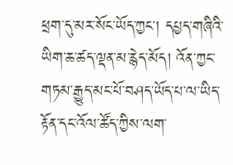ཕྲག་དུ་མར་སོང་ཡོད་ཀྱང་། དཔྱད་གཞིའི་ཡིག་ཆ་ཚད་ལྡན་མ་རྙེད་མོད། འོན་ཀྱང་གཏམ་རྒྱུད་མང་པོ་བཤད་ཡོད་པ་ལ་ཡིད་རྟོན་དང་འོལ་ཚོད་ཀྱིས་ལག་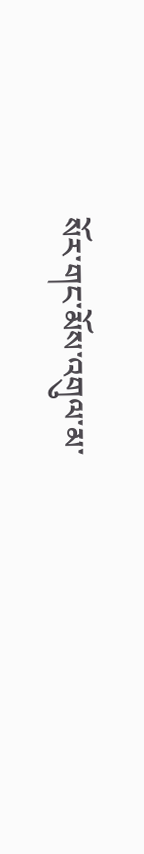སོར་གང་མོས་འགུལ་མ་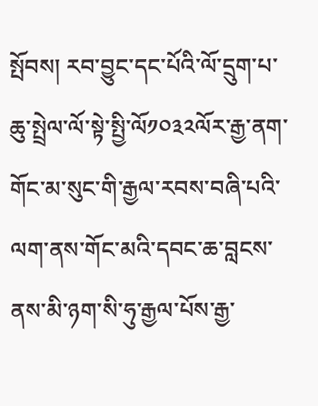སྤོབས། རབ་བྱུང་དང་པོའི་ལོ་དྲུག་པ་ཆུ་སྤྲེལ་ལོ་སྟེ་སྤྱི་ལོ༡༠༣༢ལོར་རྒྱ་ནག་གོང་མ་སུང་གི་རྒྱལ་རབས་བཞི་པའི་ལག་ནས་གོང་མའི་དབང་ཆ་བླངས་ནས་མི་ཉག་སི་ཧུ་རྒྱལ་པོས་རྒྱ་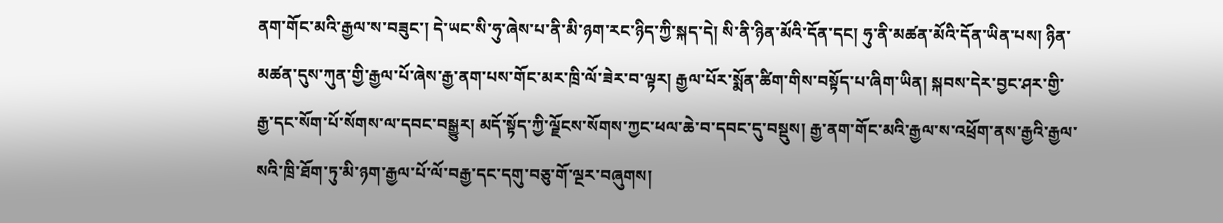ནག་གོང་མའི་རྒྱལ་ས་བཟུང་། དེ་ཡང་སི་ཧུ་ཞེས་པ་ནི་མི་ཉག་རང་ཉིད་ཀྱི་སྐད་དེ། སི་ནི་ཉིན་མོའི་དོན་དང། ཧུ་ནི་མཚན་མོའི་དོན་ཡིན་པས། ཉིན་མཚན་དུས་ཀུན་གྱི་རྒྱལ་པོ་ཞེས་རྒྱ་ནག་པས་གོང་མར་ཁྲི་ལོ་ཟེར་བ་ལྟར། རྒྱལ་པོར་སྨོན་ཚིག་གིས་བསྟོད་པ་ཞིག་ཡིན། སྐབས་དེར་བྱང་ཤར་གྱི་རྒྱ་དང་སོག་པོ་སོགས་ལ་དབང་བསྒྱུར། མདོ་སྟོད་ཀྱི་ལྗོངས་སོགས་ཀྱང་ཕལ་ཆེ་བ་དབང་དུ་བསྡུས། རྒྱ་ནག་གོང་མའི་རྒྱལ་ས་འཕྲོག་ནས་རྒྱའི་རྒྱལ་སའི་ཁྲི་ཐོག་ཏུ་མི་ཉག་རྒྱལ་པོ་ལོ་བརྒྱ་དང་དགུ་བཅུ་གོ་ལྔར་བཞུགས།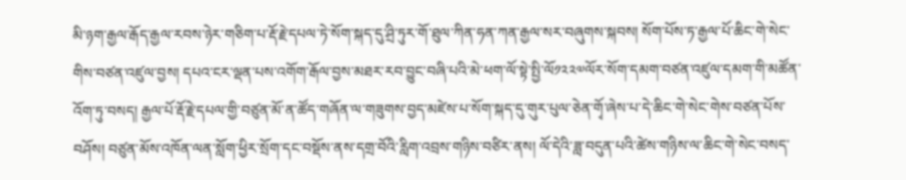མི་ཉག་རྒྱལ་རྒོད་རྒྱལ་རབས་ཉེར་གཅིག་པ་རྡོ་རྗེ་དཔལ་ཏེ་སོག་སྐད་དུ་ཤྲི་ཏུར་གོ་ཐུལ་ཀིན་ཧན་ཀན་རྒྱལ་སར་བཞུགས་སྐབས། སོག་པོས་ཏ་རྒྱལ་པོ་ཆིང་གེ་སེང་གིས་བཙན་འཛུལ་བྱས། དཔའ་ངར་ལྡན་པས་འགོག་རྒོལ་བྱས་མཐར་རབ་བྱུང་བཞི་པའི་མེ་ཕག་ལོ་སྟེ་སྤྱི་ལོ༡༢༢༧ལོར་སོག་དམག་བཙན་འཛུལ་དམག་གི་མཚོན་འོག་ཏུ་བསད། རྒྱལ་པོ་རྡོ་རྗེ་དཔལ་གྱི་བཙུན་མོ་ན་ཚོད་གཞོན་ལ་གཟུགས་བྱད་མཛེས་པ་སོག་སྐད་དུ་གུར་པུལ་ཅེན་གྭོ་ཞེས་པ་དེ་ཆིང་གེ་སེང་གེས་བཙན་པོས་བཤོས། བཙུན་མོས་འཁོན་ལན་སློག་ཕྱིར་སྲོག་དང་བསྡོས་ནས་དགྲ་བོའི་རླིག་འབྲས་གཉིས་བཙིར་ནས། ལོ་དེའི་ཟླ་བདུན་པའི་ཚེས་གཉིས་ལ་ཆིང་གེ་སེང་བསད་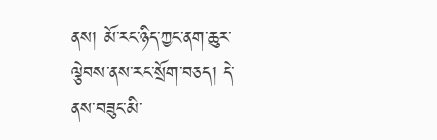ནས། མོ་རང་ཉིད་ཀྱང་ནག་ཆུར་ལྕེབས་ནས་རང་སྲོག་བཅད། དེ་ནས་བཟུང་མི་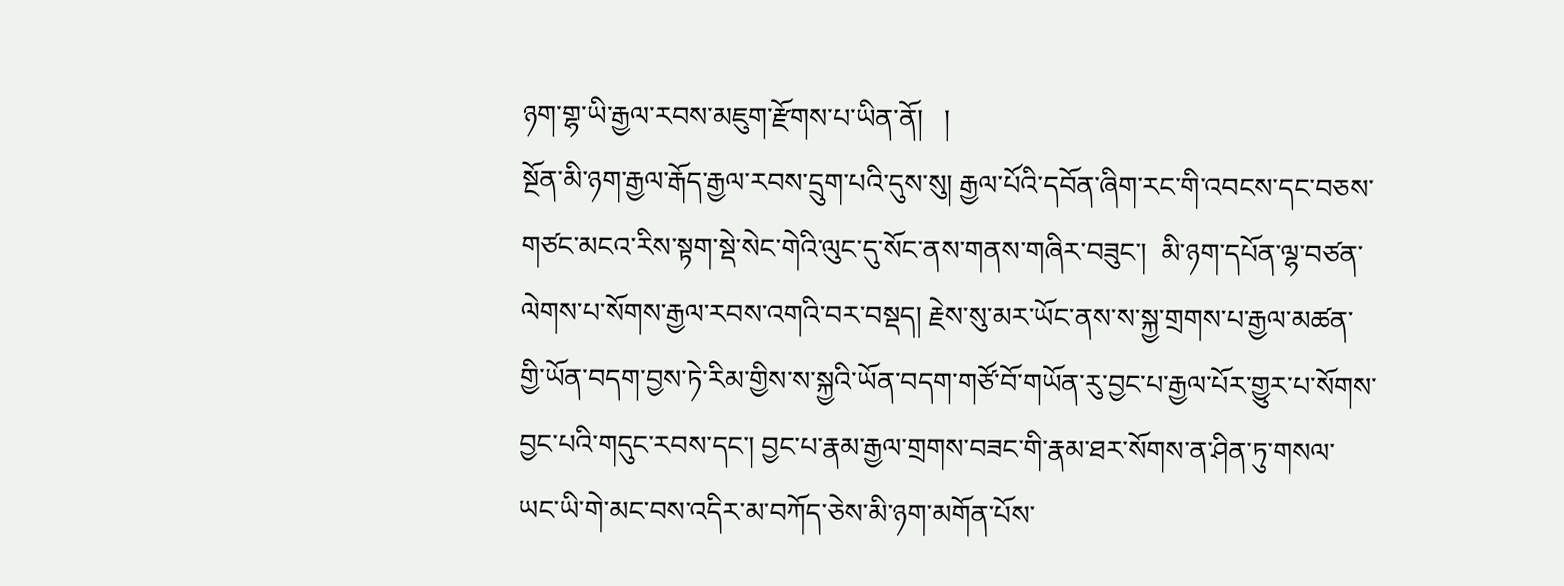ཉག་གྷ་ཡི་རྒྱལ་རབས་མཇུག་རྫོགས་པ་ཡིན་ནོ།   །
སྔོན་མི་ཉག་རྒྱལ་རྒོད་རྒྱལ་རབས་དྲུག་པའི་དུས་སུ། རྒྱལ་པོའི་དབོན་ཞིག་རང་གི་འབངས་དང་བཅས་གཙང་མངའ་རིས་སྟག་སྡེ་སེང་གེའི་ལུང་དུ་སོང་ནས་གནས་གཞིར་བཟུང་།  མི་ཉག་དཔོན་ལྷ་བཙན་ལེགས་པ་སོགས་རྒྱལ་རབས་འགའི་བར་བསྡད། རྗེས་སུ་མར་ཡོང་ནས་ས་སྐྱ་གྲགས་པ་རྒྱལ་མཚན་གྱི་ཡོན་བདག་བྱས་ཏེ་རིམ་གྱིས་ས་སྐྱའི་ཡོན་བདག་གཙོ་བོ་གཡོན་རུ་བྱང་པ་རྒྱལ་པོར་གྱུར་པ་སོགས་བྱང་པའི་གདུང་རབས་དང་། བྱང་པ་རྣམ་རྒྱལ་གྲགས་བཟང་གི་རྣམ་ཐར་སོགས་ན་ཤིན་ཏུ་གསལ་ཡང་ཡི་གེ་མང་བས་འདིར་མ་བཀོད་ཅེས་མི་ཉག་མགོན་པོས་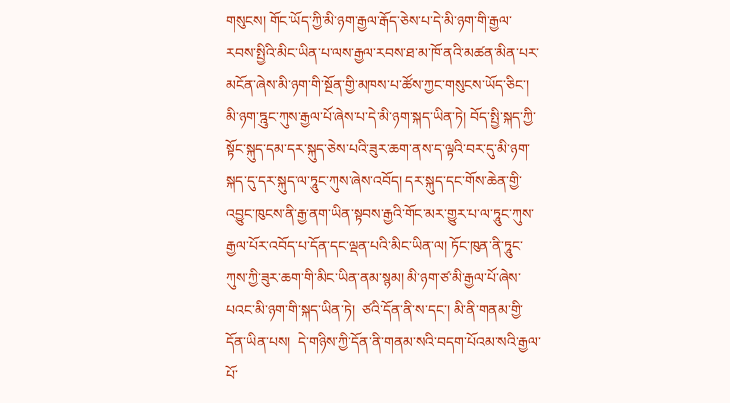གསུངས། གོང་ཡོད་ཀྱི་མི་ཉག་རྒྱལ་རྒོད་ཅེས་པ་དེ་མི་ཉག་གི་རྒྱལ་རབས་སྤྱིའི་མིང་ཡིན་པ་ལས་རྒྱལ་རབས་ཐ་མ་ཁོ་ནའི་མཚན་མིན་པར་མངོན་ཞེས་མི་ཉག་གི་སྔོན་གྱི་མཁས་པ་ཚོས་ཀྱང་གསུངས་ཡོད་ཅིང་།  མི་ཉག་ཏྰུང་ཀུས་རྒྱལ་པོ་ཞེས་པ་དེ་མི་ཉག་སྐད་ཡིན་ཏེ། བོད་སྤྱི་སྐད་ཀྱི་སྟོང་སྐུད་དམ་དར་སྐུད་ཅེས་པའི་ཟུར་ཆག་ནས་ད་ལྟའི་བར་དུ་མི་ཉག་སྐད་དུ་དར་སྐུད་ལ་ཏཱུང་ཀུས་ཞེས་འབོད། དར་སྐུད་དང་གོས་ཆེན་གྱི་འབྱུང་ཁུངས་ནི་རྒྱ་ནག་ཡིན་སྟབས་རྒྱའི་གོང་མར་གྱུར་པ་ལ་ཏཱུང་ཀུས་རྒྱལ་པོར་འབོད་པ་དོན་དང་ལྡན་པའི་མིང་ཡིན་ལ། ཏོང་ཁུན་ནི་ཏཱུང་ཀུས་ཀྱི་ཟུར་ཆག་གི་མིང་ཡིན་ནམ་སྙམ། མི་ཉག་ཙ་མི་རྒྱལ་པོ་ཞེས་པའང་མི་ཉག་གི་སྐད་ཡིན་ཏེ།  ཙའི་དོན་ནི་ས་དང་། མི་ནི་གནམ་གྱི་དོན་ཡིན་པས།  དེ་གཉིས་ཀྱི་དོན་ནི་གནམ་སའི་བདག་པོའམ་སའི་རྒྱལ་པོ་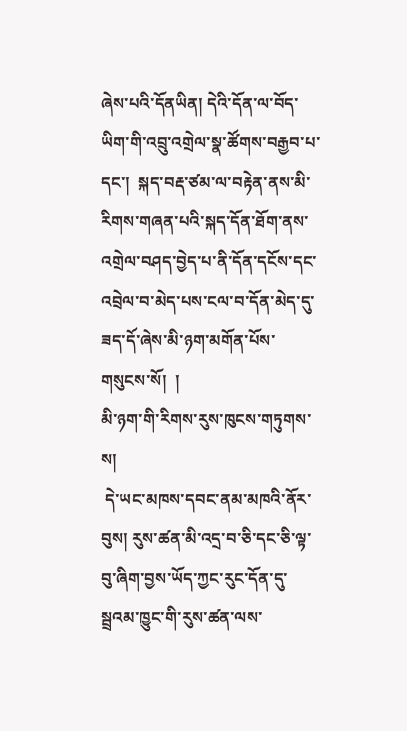ཞེས་པའི་དོནཡིན། དེའི་དོན་ལ་བོད་ཡིག་གི་འབྲུ་འགྲེལ་སྣ་ཚོགས་བརྒྱབ་པ་དང་།  སྐད་བརྡ་ཙམ་ལ་བརྟེན་ནས་མི་རིགས་གཞན་པའི་སྐད་དོན་ཐོག་ནས་འགྲེལ་བཤད་བྱེད་པ་ནི་དོན་དངོས་དང་འབྲེལ་བ་མེད་པས་ངལ་བ་དོན་མེད་དུ་ཟད་དོ་ཞེས་མི་ཉག་མགོན་པོས་གསུངས་སོ།  །
མི་ཉག་གི་རིགས་རུས་ཁུངས་གཏུགས་ས།
 དེ་ཡང་མཁས་དབང་ནམ་མཁའི་ནོར་བུས། རུས་ཚན་མི་འདྲ་བ་ཅི་དང་ཅི་ལྟ་བུ་ཞིག་བྱས་ཡོད་ཀྱང་རུང་དོན་དུ་སྦྲའམ་ཁྱུང་གི་རུས་ཚན་ལས་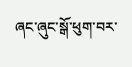ཞང་ཞུང་སྒོ་ཕུག་བར་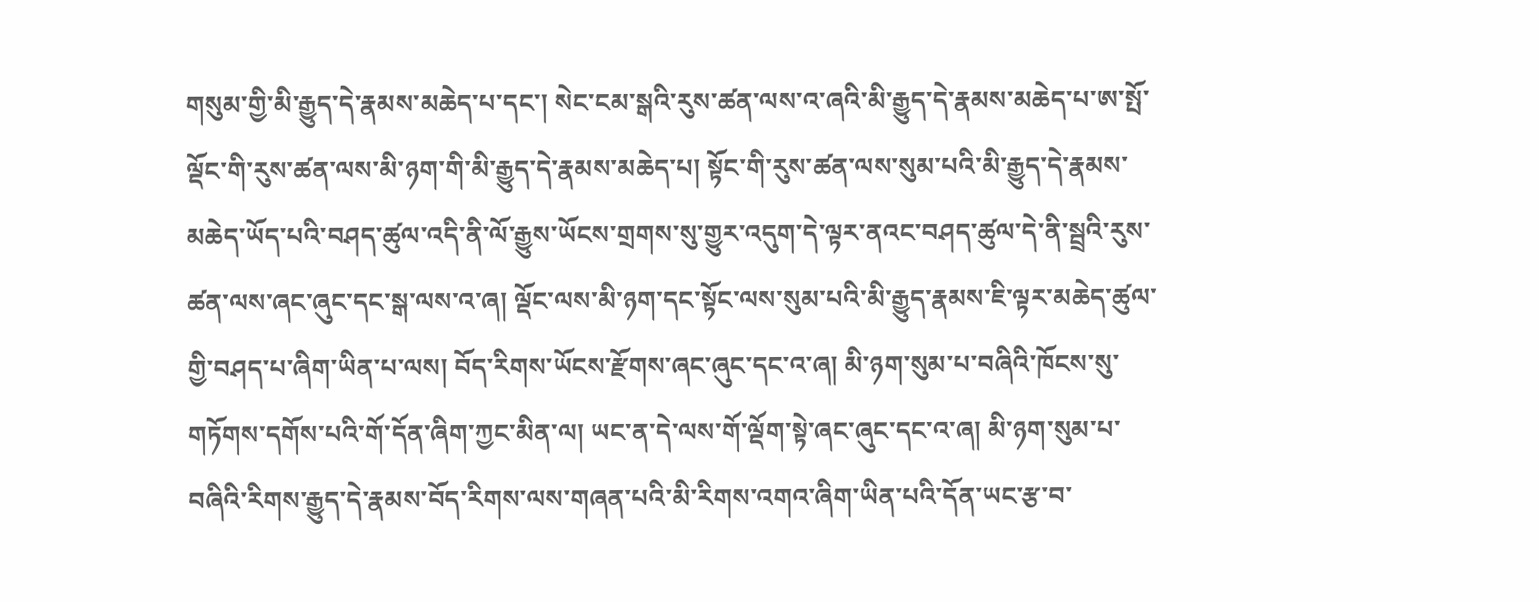གསུམ་གྱི་མི་རྒྱུད་དེ་རྣམས་མཆེད་པ་དང་། སེང་ངམ་སྒའི་རུས་ཚན་ལས་འ་ཞའི་མི་རྒྱུད་དེ་རྣམས་མཆེད་པ་ཨ་སྤོ་ལྡོང་གི་རུས་ཚན་ལས་མི་ཉག་གི་མི་རྒྱུད་དེ་རྣམས་མཆེད་པ། སྟོང་གི་རུས་ཚན་ལས་སུམ་པའི་མི་རྒྱུད་དེ་རྣམས་མཆེད་ཡོད་པའི་བཤད་ཚུལ་འདི་ནི་ལོ་རྒྱུས་ཡོངས་གྲགས་སུ་གྱུར་འདུག་དེ་ལྟར་ནའང་བཤད་ཚུལ་དེ་ནི་སྦྲའི་རུས་ཚན་ལས་ཞང་ཞུང་དང་སྒ་ལས་འ་ཞ། ལྡོང་ལས་མི་ཉག་དང་སྟོང་ལས་སུམ་པའི་མི་རྒྱུད་རྣམས་ཇི་ལྟར་མཆེད་ཚུལ་གྱི་བཤད་པ་ཞིག་ཡིན་པ་ལས། བོད་རིགས་ཡོངས་རྫོགས་ཞང་ཞུང་དང་འ་ཞ། མི་ཉག་སུམ་པ་བཞིའི་ཁོངས་སུ་གཏོགས་དགོས་པའི་གོ་དོན་ཞིག་ཀྱང་མིན་ལ། ཡང་ན་དེ་ལས་གོ་ལྡོག་སྟེ་ཞང་ཞུང་དང་འ་ཞ། མི་ཉག་སུམ་པ་བཞིའི་རིགས་རྒྱུད་དེ་རྣམས་བོད་རིགས་ལས་གཞན་པའི་མི་རིགས་འགའ་ཞིག་ཡིན་པའི་དོན་ཡང་རྩ་བ་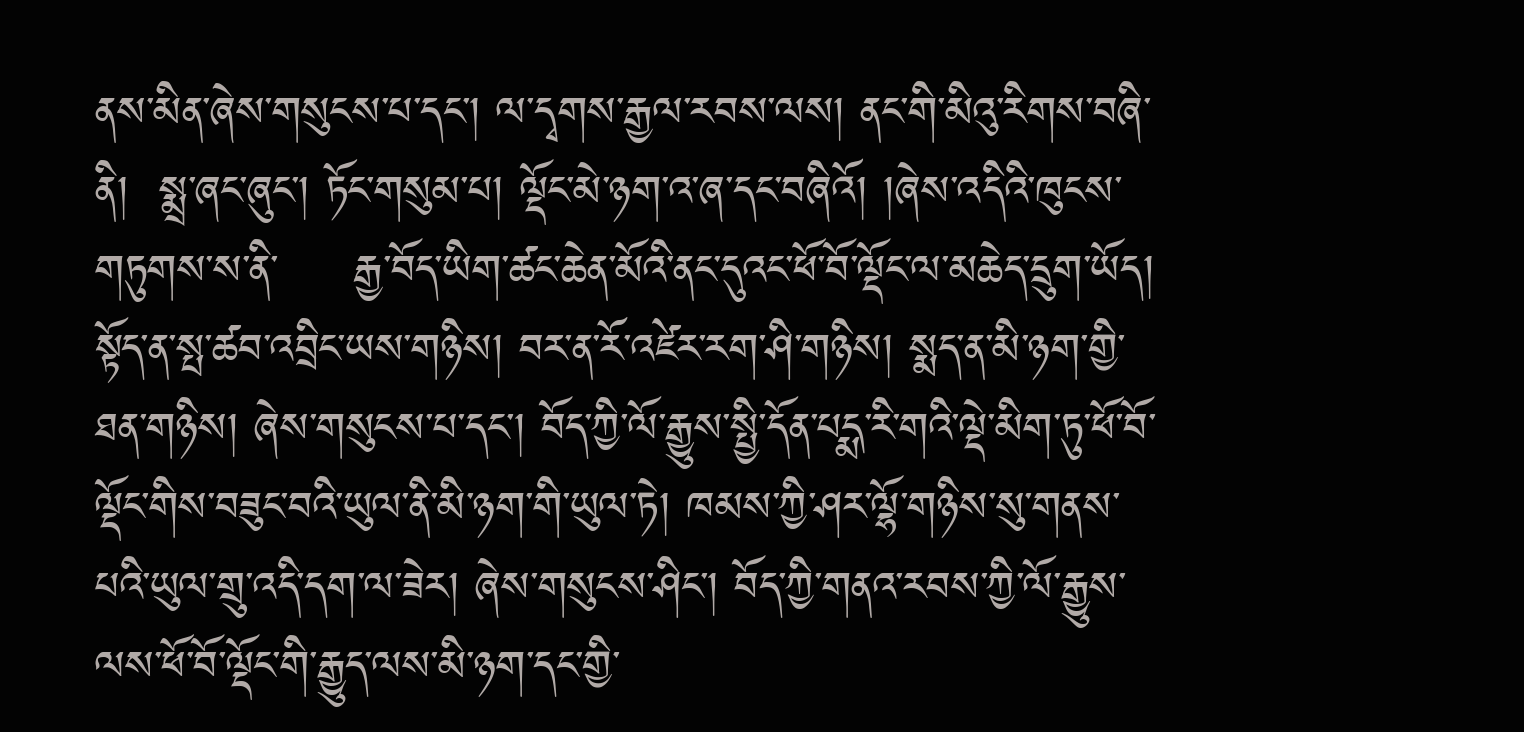ནས་མིན་ཞེས་གསུངས་པ་དང་། ལ་དྭགས་རྒྱལ་རབས་ལས། ནང་གི་མིའུ་རིགས་བཞི་ནི།  སྨྲ་ཞང་ཞུང་། ཏོང་གསུམ་པ། ལྡོང་མེ་ཉག་འ་ཞ་དང་བཞིའོ། །ཞེས་འདིའི་ཁུངས་གཏུགས་ས་ནི་     རྒྱ་བོད་ཡིག་ཚང་ཆེན་མོའི་ནང་དུའང་ཕོ་བོ་ལྡོང་ལ་མཆེད་དྲུག་ཡོད། སྟོད་ན་སྤ་ཚབ་འབྲིང་ཡས་གཉིས། བར་ན་རོ་འཛེར་རག་ཤི་གཉིས། སྨད་ན་མི་ཉག་གྱི་ཐན་གཉིས། ཞེས་གསུངས་པ་དང་། བོད་ཀྱི་ལོ་རྒྱུས་སྤྱི་དོན་པདྨ་རི་གའི་ལྡེ་མིག་ཏུ་ཕོ་བོ་ལྡོང་གིས་བཟུང་བའི་ཡུལ་ནི་མི་ཉག་གི་ཡུལ་ཏེ། ཁམས་ཀྱི་ཤར་ལྷོ་གཉིས་སུ་གནས་པའི་ཡུལ་གྲུ་འདི་དག་ལ་ཟེར། ཞེས་གསུངས་ཤིང་། བོད་ཀྱི་གནའ་རབས་ཀྱི་ལོ་རྒྱུས་ལས་ཕོ་བོ་ལྡོང་གི་རྒྱུད་ལས་མི་ཉག་དང་གྱི་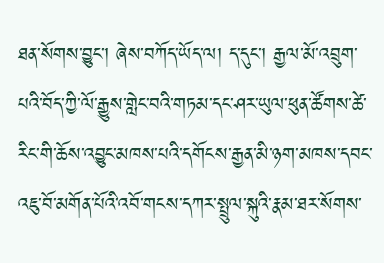ཐན་སོགས་བྱུང་། ཞེས་བཀོད་ཡོད་ལ། ད་དུང་། རྒྱལ་མོ་འབྲུག་པའི་བོད་ཀྱི་ལོ་རྒྱུས་གླེང་བའི་གཏམ་དང་ཤར་ཡུལ་ཕུན་ཚོགས་ཚེ་རིང་གི་ཆོས་འབྱུང་མཁས་པའི་དགོངས་རྒྱན་མི་ཉག་མཁས་དབང་འཇུ་བོ་མགོན་པོའི་འབོ་གངས་དཀར་སྤྲུལ་སྐུའི་རྣམ་ཐར་སོགས་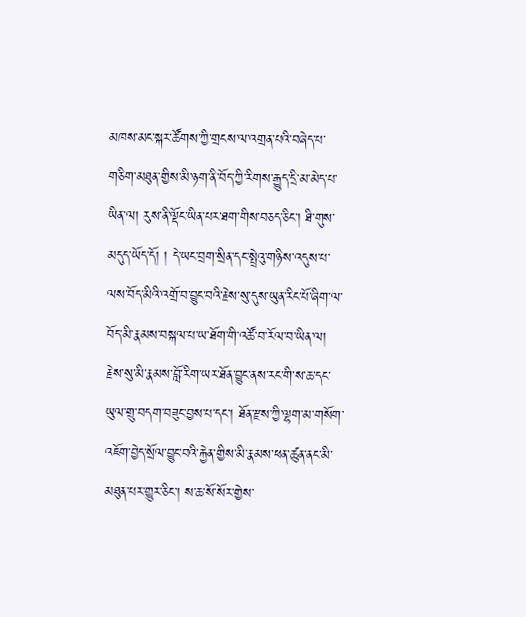མཁས་མང་སྐར་ཚོགས་ཀྱི་གྲངས་ལ་འགྲན་པའི་བཞེད་པ་གཅིག་མཐུན་གྱིས་མི་ཉག་ནི་བོད་ཀྱི་རིགས་རྒྱུད་དྲི་མ་མེད་པ་ཡིན་ལ། རུས་ནི་ལྡོང་ཡིན་པར་ཐག་གིས་བཅད་ཅིང་། ཐི་གུས་མདུད་ཡོད་དོ། ། དེ་ཡང་བྲག་སྲིན་དང་སྤྲེའུ་གཉིས་འདུས་པ་ལས་བོད་མིའི་འགྲོ་བ་བྱུང་བའི་རྗེས་སུ་དུས་ཡུན་རིང་པོ་ཞིག་ལ་བོད་མི་རྣམས་བསྐལ་པ་ཡ་ཐོག་གི་འཚོ་བ་རོལ་བ་ཡིན་ལ། རྗེས་སུ་མི་རྣམས་བློ་རིག་ཡར་ཐོན་བྱུང་ནས་རང་གི་ས་ཆ་དང་ཡུལ་གྲུ་བདག་བཟུང་བྱས་པ་དང་། ཐོན་རྫས་ཀྱི་ལྷག་མ་གསོག་འཇོག་བྱེད་སྲོལ་བྱུང་བའི་རྐྱེན་གྱིས་མི་རྣམས་ཕན་ཚུན་ནང་མི་མཐུན་པར་གྱུར་ཅིང་། ས་ཆ་སོ་སོར་གྱེས་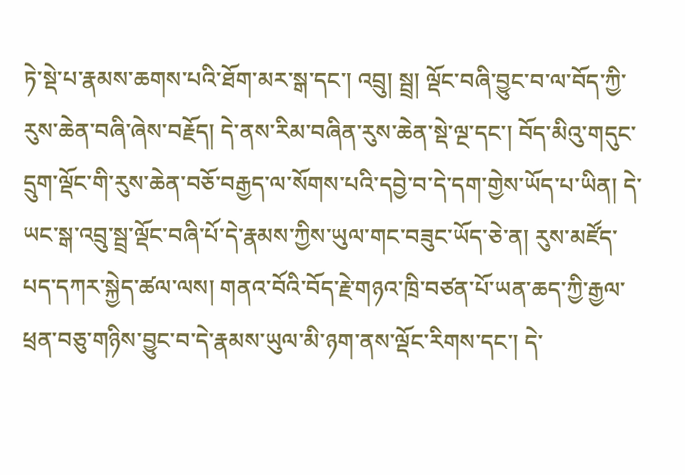ཏེ་སྡེ་པ་རྣམས་ཆགས་པའི་ཐོག་མར་སྒ་དང་། འབྲུ། སྦྲ། ལྡོང་བཞི་བྱུང་བ་ལ་བོད་ཀྱི་རུས་ཆེན་བཞི་ཞེས་བརྗོད། དེ་ནས་རིམ་བཞིན་རུས་ཆེན་སྡེ་ལྔ་དང་། བོད་མིའུ་གདུང་དྲུག་ལྡོང་གི་རུས་ཆེན་བཅོ་བརྒྱད་ལ་སོགས་པའི་དབྱེ་བ་དེ་དག་གྱེས་ཡོད་པ་ཡིན། དེ་ཡང་སྒ་འབྲུ་སྦྲ་ལྡོང་བཞི་པོ་དེ་རྣམས་ཀྱིས་ཡུལ་གང་བཟུང་ཡོད་ཅེ་ན། རུས་མཛོད་པད་དཀར་སྐྱེད་ཚལ་ལས། གནའ་བོའི་བོད་རྗེ་གཉའ་ཁྲི་བཙན་པོ་ཡན་ཆད་ཀྱི་རྒྱལ་ཕྲན་བཅུ་གཉིས་བྱུང་བ་དེ་རྣམས་ཡུལ་མི་ཉག་ནས་ལྡོང་རིགས་དང་། དེ་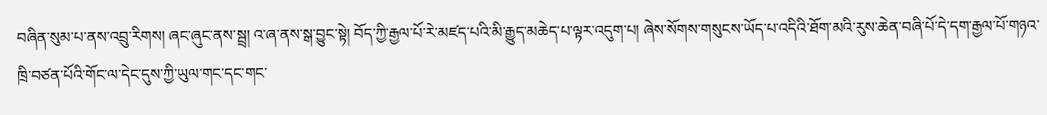བཞིན་སུམ་པ་ནས་འབྲུ་རིགས། ཞང་ཞུང་ནས་སྦྲ། འ་ཞ་ནས་སྒ་བྱུང་སྟེ། བོད་ཀྱི་རྒྱལ་པོ་རེ་མཛད་པའི་མི་རྒྱུད་མཆེད་པ་ལྟར་འདུག་པ། ཞེས་སོགས་གསུངས་ཡོད་པ་འདིའི་ཐོག་མའི་རུས་ཆེན་བཞི་པོ་དེ་དག་རྒྱལ་པོ་གཉའ་ཁྲི་བཙན་པོའི་གོང་ལ་དེང་དུས་ཀྱི་ཡུལ་གང་དང་གང་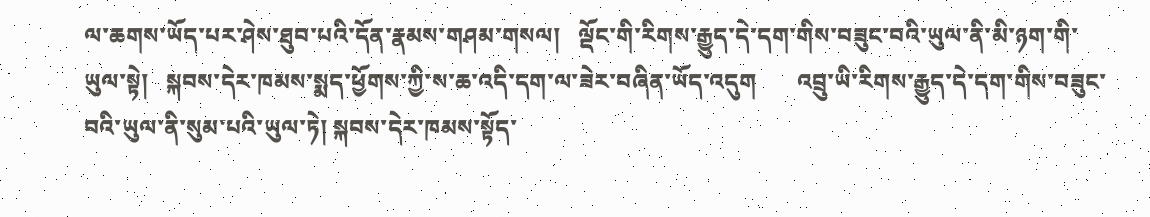ལ་ཆགས་ཡོད་པར་ཤེས་ཐུབ་པའི་དོན་རྣམས་གཤམ་གསལ།   ལྡོང་གི་རིགས་རྒྱུད་དེ་དག་གིས་བཟུང་བའི་ཡུལ་ནི་མི་ཉག་གི་ཡུལ་སྟེ།   སྐབས་དེར་ཁམས་སྨད་ཕྱོགས་ཀྱི་ས་ཆ་འདི་དག་ལ་ཟེར་བཞིན་ཡོད་འདུག       འབྲུ་ཡི་རིགས་རྒྱུད་དེ་དག་གིས་བཟུང་བའི་ཡུལ་ནི་སུམ་པའི་ཡུལ་ཏེ། སྐབས་དེར་ཁམས་སྟོད་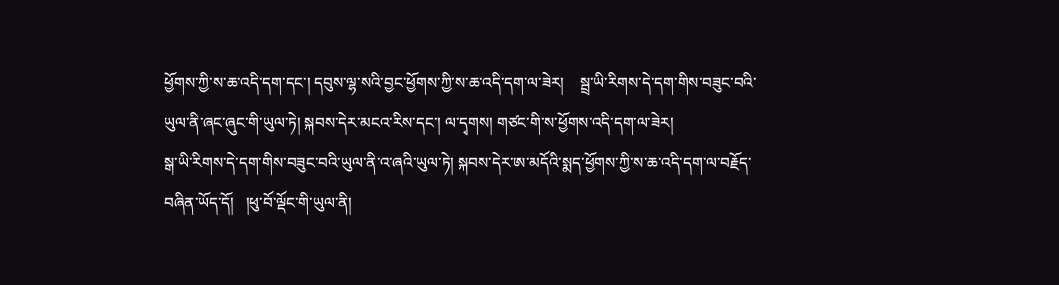ཕྱོགས་ཀྱི་ས་ཆ་འདི་དག་དང་། དབུས་ལྷ་སའི་བྱང་ཕྱོགས་ཀྱི་ས་ཆ་འདི་དག་ལ་ཟེར།    སྦྲ་ཡི་རིགས་དེ་དག་གིས་བཟུང་བའི་ཡུལ་ནི་ཞང་ཞུང་གི་ཡུལ་ཏེ། སྐབས་དེར་མངའ་རིས་དང་། ལ་དྭགས། གཙང་གི་ས་ཕྱོགས་འདི་དག་ལ་ཟེར།
སྒ་ཡི་རིགས་དེ་དག་གིས་བཟུང་བའི་ཡུལ་ནི་འ་ཞའི་ཡུལ་ཏེ། སྐབས་དེར་ཨ་མདོའི་སྨད་ཕྱོགས་ཀྱི་ས་ཆ་འདི་དག་ལ་བརྗོད་བཞིན་ཡོད་དོ།   །ཕུ་བོ་ལྡོང་གི་ཡུལ་ནི།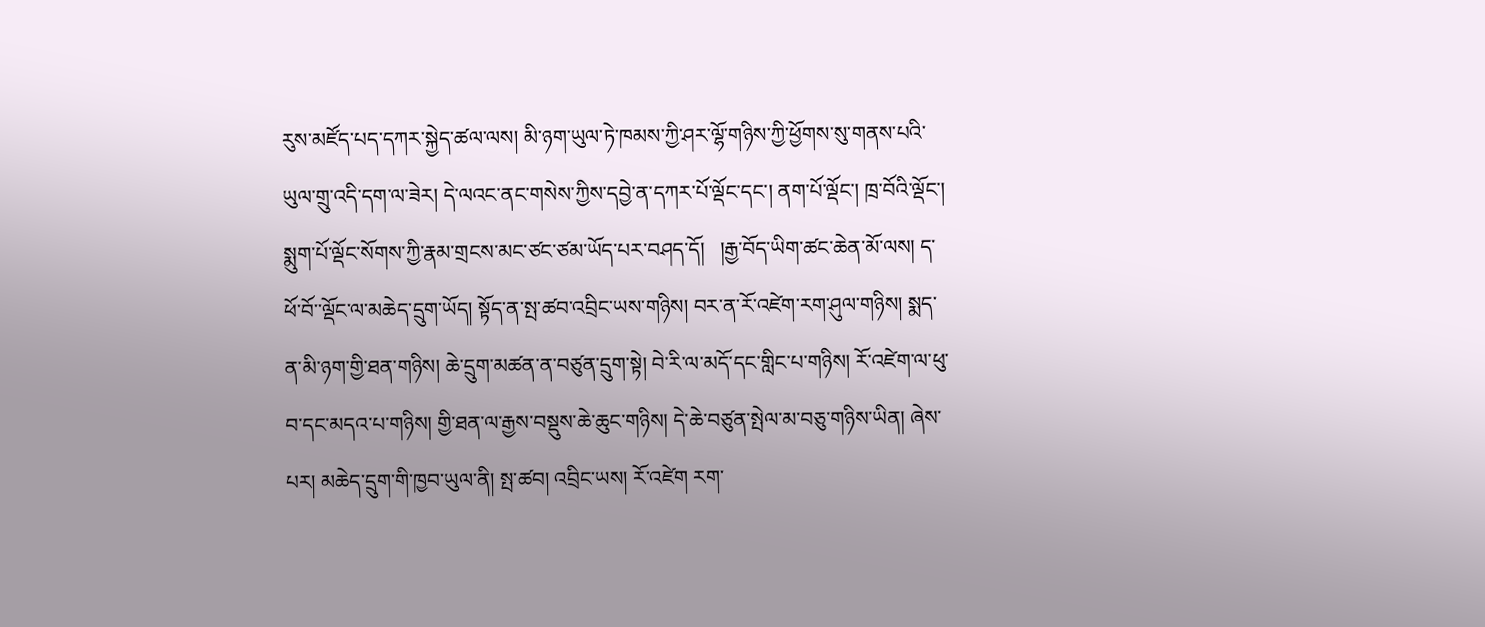རུས་མཛོད་པད་དཀར་སྐྱེད་ཚལ་ལས། མི་ཉག་ཡུལ་ཏེ་ཁམས་ཀྱི་ཤར་ལྷོ་གཉིས་ཀྱི་ཕྱོགས་སུ་གནས་པའི་ཡུལ་གྲུ་འདི་དག་ལ་ཟེར། དེ་ལའང་ནང་གསེས་ཀྱིས་དབྱེ་ན་དཀར་པོ་ལྡོང་དང་། ནག་པོ་ལྡོང་། ཁྲ་བོའི་ལྡོང་། སྨུག་པོ་ལྡོང་སོགས་ཀྱི་རྣམ་གྲངས་མང་ཙང་ཙམ་ཡོད་པར་བཤད་དོ།   །རྒྱ་བོད་ཡིག་ཚང་ཆེན་མོ་ལས། ད་ཕོ་བོ་་ལྡོང་ལ་མཆེད་དྲུག་ཡོད། སྟོད་ན་སྤ་ཚབ་འབྲིང་ཡས་གཉིས། བར་ན་རོ་འཛེག་རག་ཤུལ་གཉིས། སྨད་ན་མི་ཉག་གྱི་ཐན་གཉིས། ཆེ་དྲུག་མཚན་ན་བཙུན་དྲུག་སྟེ། བེ་རི་ལ་མདོ་དང་གླིང་པ་གཉིས། རོ་འཛེག་ལ་ཕུ་བ་དང་མདའ་པ་གཉིས། གྱི་ཐན་ལ་རྒྱས་བསྡུས་ཆེ་ཆུང་གཉིས། དེ་ཆེ་བཙུན་སྤེལ་མ་བཅུ་གཉིས་ཡིན། ཞེས་པར། མཆེད་དྲུག་གི་ཁྱབ་ཡུལ་ནི། སྤ་ཚབ། འབྲིང་ཡས། རོ་འཛེག རག་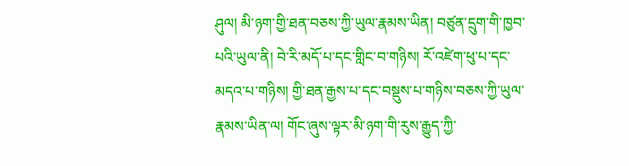ཤུལ། མི་ཉག་གྱི་ཐན་བཅས་ཀྱི་ཡུལ་རྣམས་ཡིན། བཙུན་དྲུག་གི་ཁྱབ་པའི་ཡུལ་ནི། བེ་རི་མདོ་པ་དང་གླིང་བ་གཉིས། རོ་འཛེག་ཕུ་པ་དང་མདའ་པ་གཉིས། གྱི་ཐན་རྒྱས་པ་དང་བསྡུས་པ་གཉིས་བཅས་ཀྱི་ཡུལ་རྣམས་ཡིན་ལ། གོང་ཞུས་ལྟར་མི་ཉག་གི་རུས་རྒྱུད་ཀྱི་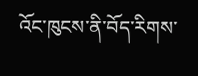འོང་ཁུངས་ནི་བོད་རིགས་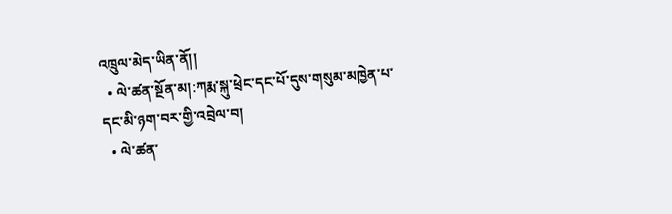འཁྲུལ་མེད་ཡིན་ནོ།།
  • ལེ་ཚན་སྔོན་མ།:ཀརྨ་སྐུ་ཕྲེང་དང་པོ་དུས་གསུམ་མཁྱེན་པ་དང་མི་ཉག་བར་གྱི་འབྲེལ་བ།
  • ལེ་ཚན་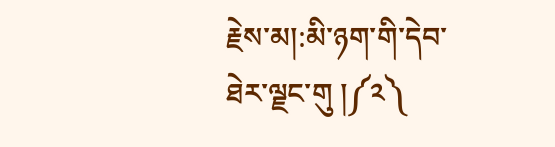རྗེས་མ།:མི་ཉག་གི་དེབ་ཐེར་ལྗང་གུ །༼༢༽